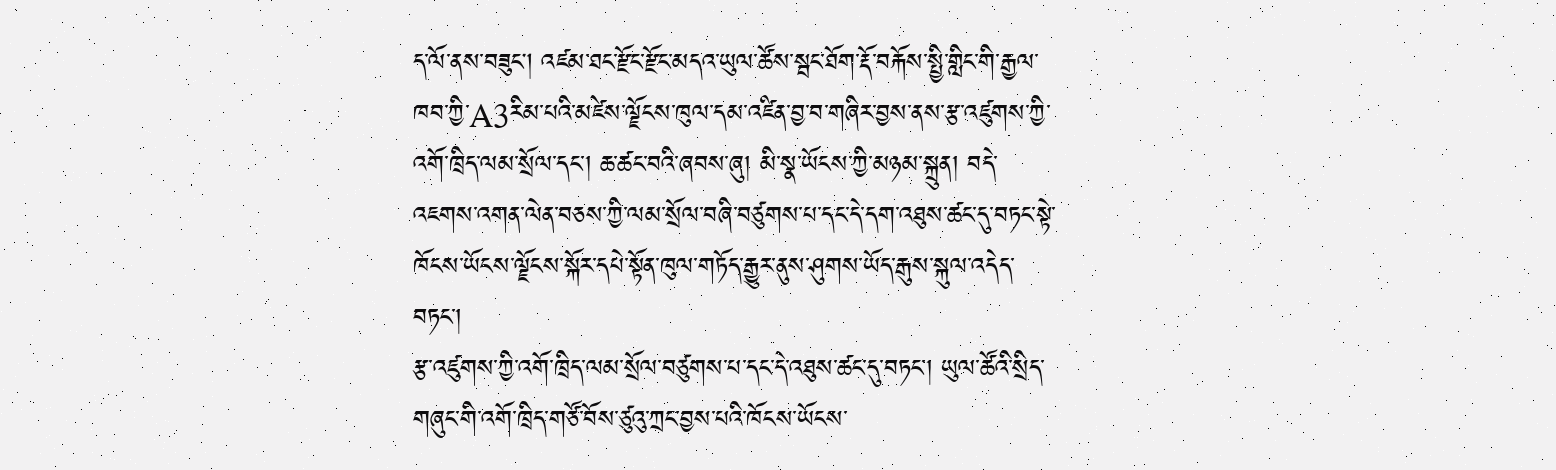ད་ལོ་ནས་བཟུང། འཛམ་ཐང་རྫོང་རྫོང་མདའ་ཡུལ་ཚོས་སྦང་ཐོག་རྡོ་བརྐོས་སྤྱི་གླིང་གི་རྒྱལ་ཁབ་ཀྱི་A3རིམ་པའི་མཛེས་ལྗོངས་ཁུལ་དམ་འཛིན་བྱ་བ་གཞིར་བྱས་ནས་རྩ་འཛུགས་ཀྱི་འགོ་ཁྲིད་ལམ་སྲོལ་དང་། ཆ་ཚང་བའི་ཞབས་ཞུ། མི་སྣ་ཡོངས་ཀྱི་མཉམ་སྐྲུན། བདེ་འཇགས་འགན་ལེན་བཅས་ཀྱི་ལམ་སྲོལ་བཞི་བཙུགས་པ་དང་དེ་དག་འཐུས་ཚང་དུ་བཏང་སྟེ་ཁོངས་ཡོངས་ལྗོངས་སྐོར་དཔེ་སྟོན་ཁུལ་གཏོད་རྒྱུར་ནུས་ཤུགས་ཡོད་རྒུས་སྐུལ་འདེད་བཏང་།
རྩ་འཛུགས་ཀྱི་འགོ་ཁྲིད་ལམ་སྲོལ་བཙུགས་པ་དང་དེ་འཐུས་ཚང་དུ་བཏང་། ཡུལ་ཚོའི་སྲིད་གཞུང་གི་འགོ་ཁྲིད་གཙོ་བོས་ཙུའུ་ཀྲང་བྱས་པའི་ཁོངས་ཡོངས་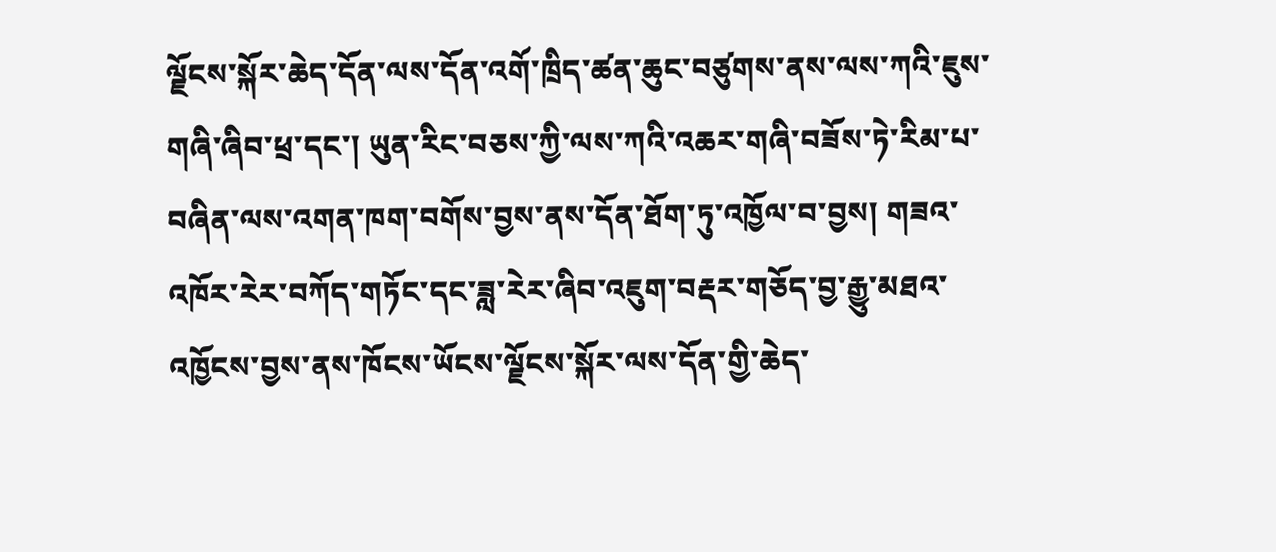ལྗོངས་སྐོར་ཆེད་དོན་ལས་དོན་འགོ་ཁྲིད་ཚན་ཆུང་བཙུགས་ནས་ལས་ཀའི་ཇུས་གཞི་ཞིབ་ཕྲ་དང་། ཡུན་རིང་བཅས་ཀྱི་ལས་ཀའི་འཆར་གཞི་བཟོས་ཏེ་རིམ་པ་བཞིན་ལས་འགན་ཁག་བགོས་བྱས་ནས་དོན་ཐོག་ཏུ་འཁྱོལ་བ་བྱས། གཟའ་འཁོར་རེར་བཀོད་གཏོང་དང་ཟླ་རེར་ཞིབ་འཇུག་བརྡར་གཅོད་བྱ་རྒྱུ་མཐའ་འཁྱོངས་བྱས་ནས་ཁོངས་ཡོངས་ལྗོངས་སྐོར་ལས་དོན་གྱི་ཆེད་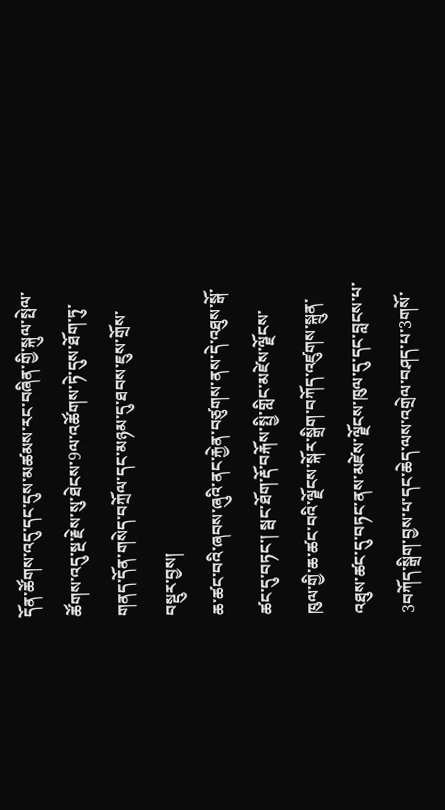དོན་ཚོགས་འདུ་དང་དུས་མཚམས་རང་བཞིན་གྱི་སྐུལ་སྤེལ་ཚོགས་འདུ་སྔ་རྗེས་སུ་ཐེངས་9ལ་འཚོགས་ཏེ་དུས་ཐོག་ཏུ་གནད་དོན་གསེད་བཀྲོལ་དང་མཉམ་དུ་ཐབས་ཇུས་གྲོས་བསྡུར་བྱས།
ཆ་ཚང་བའི་ཞབས་ཞུའི་ནང་རྐྱེན་བཙུགས་ནས་དེ་འཐུས་སྒོ་ཚང་དུ་བཏང་། སྦང་ཐོག་རྡོ་བརྐོས་སྤྱི་གླིང་མཛེས་ལྗོངས་ཁུལ་གྱི་ཆ་ཚང་བའི་ལྗོངས་སྐོར་སྒྲིག་བཀོད་འཛུགས་སྐྲུན་འཐུས་ཚང་དུ་བཏང་ནས་མཛེས་ལྗོངས་ཁུལ་དུ་དང་བླངས་པ་3བཀོད་སྒྲིག་བྱས་པ་དང་ཆེད་ལས་འགྲེལ་བཤད་པ་3གསོ་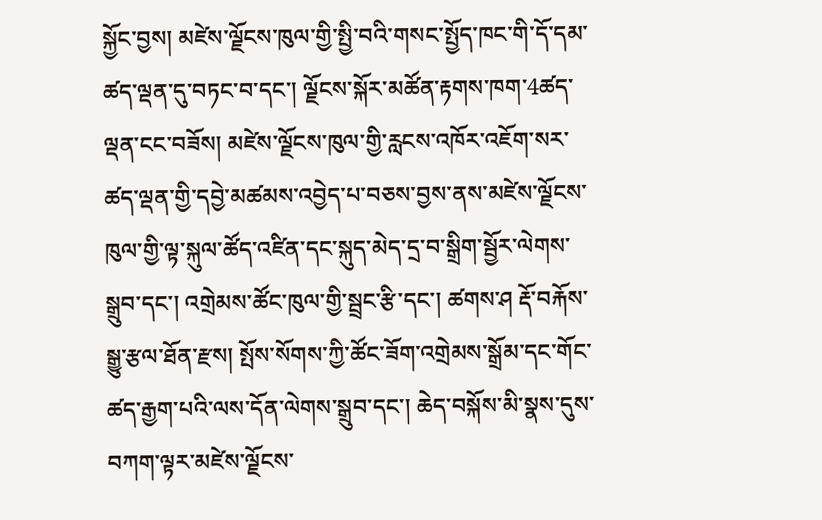སྐྱོང་བྱས། མཛེས་ལྗོངས་ཁུལ་གྱི་སྤྱི་བའི་གསང་སྤྱོད་ཁང་གི་དོ་དམ་ཚད་ལྡན་དུ་བཏང་བ་དང་། ལྗོངས་སྐོར་མཚོན་རྟགས་ཁག་4ཚད་ལྡན་ངང་བཟོས། མཛེས་ལྗོངས་ཁུལ་གྱི་རླངས་འཁོར་འཇོག་སར་ཚད་ལྡན་གྱི་དབྱེ་མཚམས་འབྱེད་པ་བཅས་བྱས་ནས་མཛེས་ལྗོངས་ཁུལ་གྱི་ལྟ་སྐུལ་ཚོད་འཛིན་དང་སྐུད་མེད་དྲ་བ་སྒྲིག་སྦྱོར་ལེགས་སྒྲུབ་དང་། འགྲེམས་ཚོང་ཁུལ་གྱི་སྦྲང་རྩི་དང་། ཚགས་ཤ རྡོ་བརྐོས་སྒྱུ་རྩལ་ཐོན་རྫས། སྤོས་སོགས་ཀྱི་ཚོང་ཟོག་འགྲེམས་སྒྲོམ་དང་གོང་ཚད་རྒྱག་པའི་ལས་དོན་ལེགས་སྒྲུབ་དང་། ཆེད་བསྐོས་མི་སྣས་དུས་བཀག་ལྟར་མཛེས་ལྗོངས་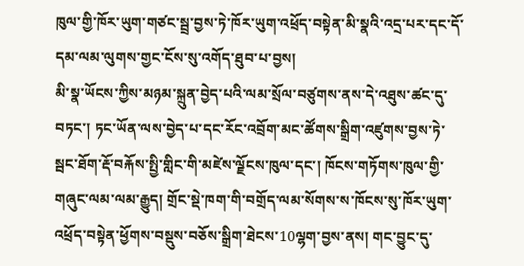ཁུལ་གྱི་ཁོར་ཡུག་གཙང་སྦྲ་བྱས་ཏེ་ཁོར་ཡུག་འཕྲོད་བསྟེན་མི་སྣའི་འདྲ་པར་དང་དོ་དམ་ལམ་ལུགས་གྱང་ངོས་སུ་འགོད་ཐུབ་པ་བྱས།
མི་སྣ་ཡོངས་ཀྱིས་མཉམ་སྐྲུན་བྱེད་པའི་ལམ་སྲོལ་བཙུགས་ནས་དེ་འཐུས་ཚང་དུ་བཏང་། ཏང་ཡོན་ལས་བྱེད་པ་དང་རོང་འབྲོག་མང་ཚོགས་སྒྲིག་འཛུགས་བྱས་ཏེ་སྦང་ཐོག་རྡོ་བརྐོས་སྤྱི་གླིང་གི་མཛེས་ལྗོངས་ཁུལ་དང་། ཁོངས་གཏོགས་ཁུལ་གྱི་གཞུང་ལམ་ལམ་རྒྱུད། གྲོང་སྡེ་ཁག་གི་བགྲོད་ལམ་སོགས་ས་ཁོངས་སུ་ཁོར་ཡུག་འཕྲོད་བསྟེན་ཕྱོགས་བསྡུས་བཅོས་སྒྲིག་ཐེངས་10ལྷག་བྱས་ནས། གང་བྱུང་དུ་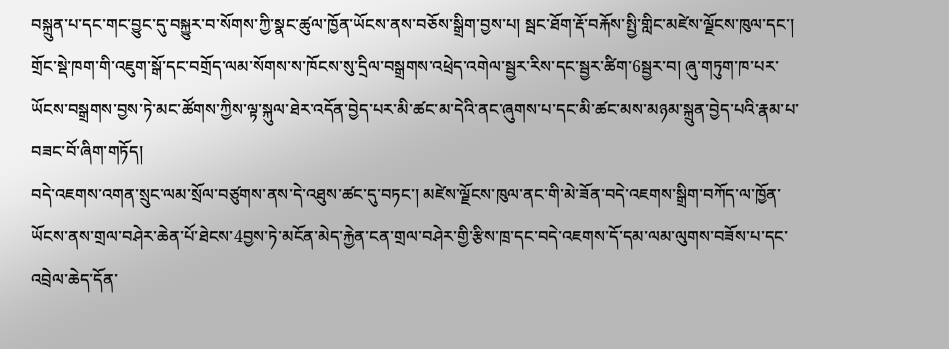བསྐྲུན་པ་དང་གང་བྱུང་དུ་བསྐྱུར་བ་སོགས་ཀྱི་སྣང་ཚུལ་ཁྱོན་ཡོངས་ནས་བཅོས་སྒྲིག་བྱས་པ། སྦང་ཐོག་རྡོ་བརྐོས་སྤྱི་གླིང་མཛེས་ལྗོངས་ཁུལ་དང་། གྲོང་སྡེ་ཁག་གི་འཇུག་སྒོ་དང་བགྲོད་ལམ་སོགས་ས་ཁོངས་སུ་དྲིལ་བསྒྲགས་འཕྲེད་འགེལ་སྦྱར་རིས་དང་སྦྱར་ཚིག་6སྦྱར་བ། ཞུ་གཏུག་ཁ་པར་ཡོངས་བསྒྲགས་བྱས་ཏེ་མང་ཚོགས་ཀྱིས་ལྟ་སྐུལ་ཐེར་འདོན་བྱེད་པར་མི་ཚང་མ་དེའི་ནང་ཞུགས་པ་དང་མི་ཚང་མས་མཉམ་སྐྲུན་བྱེད་པའི་རྣམ་པ་བཟང་བོ་ཞིག་གཏོད།
བདེ་འཇགས་འགན་སྲུང་ལམ་སྲོལ་བཙུགས་ནས་དེ་འཐུས་ཚང་དུ་བཏང་། མཛེས་ལྗོངས་ཁུལ་ནང་གི་མེ་ཟོན་བདེ་འཇགས་སྒྲིག་བཀོད་ལ་ཁྱོན་ཡོངས་ནས་གྲལ་བཤེར་ཆེན་པོ་ཐེངས་4བྱས་ཏེ་མངོན་མེད་རྐྱེན་ངན་གྲལ་བཤེར་གྱི་རྩིས་ཁྲ་དང་བདེ་འཇགས་དོ་དམ་ལམ་ལུགས་བཟོས་པ་དང་འབྲེལ་ཆེད་དོན་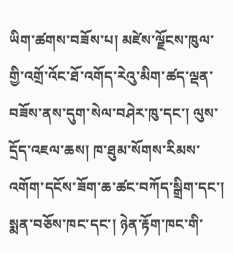ཡིག་ཚགས་བཟོས་པ། མཛེས་ལྗོངས་ཁུལ་གྱི་འགྲོ་འོང་ཐོ་འགོད་རེའུ་མིག་ཚད་ལྡན་བཟོས་ནས་དུག་སེལ་བཤེར་ཁུ་དང་། ལུས་དྲོད་འཇལ་ཆས། ཁ་ཐུམ་སོགས་རིམས་འགོག་དངོས་ཟོག་ཆ་ཚང་བཀོད་སྒྲིག་དང་། སྨན་བཅོས་ཁང་དང་། ཉེན་རྟོག་ཁང་གི་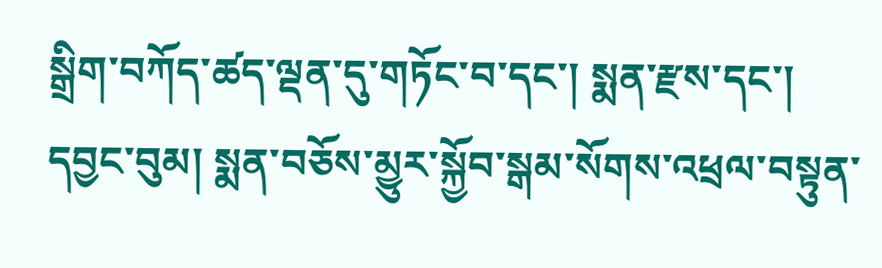སྒྲིག་བཀོད་ཚད་ལྡན་དུ་གཏོང་བ་དང་། སྨན་རྫས་དང་། དབྱང་བུམ། སྨན་བཅོས་མྱུར་སྐྱོབ་སྒམ་སོགས་འཕྲལ་བསྟུན་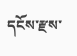དངོས་རྫས་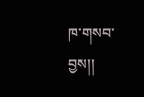ཁ་གསབ་བྱས།།